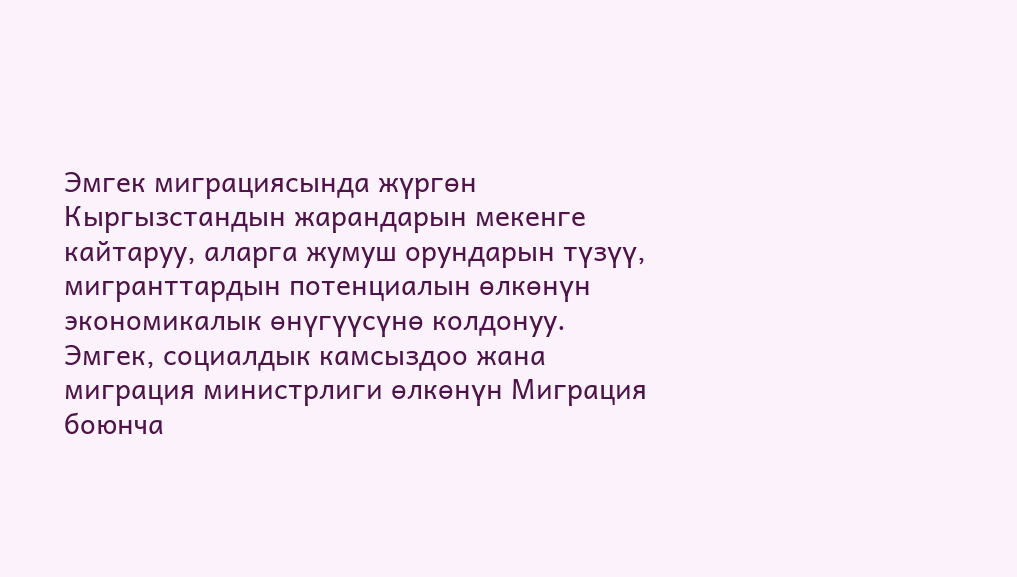Эмгек миграциясында жүргөн Кыргызстандын жарандарын мекенге кайтаруу, аларга жумуш орундарын түзүү, мигранттардын потенциалын өлкөнүн экономикалык өнүгүүсүнө колдонуу. Эмгек, социалдык камсыздоо жана миграция министрлиги өлкөнүн Миграция боюнча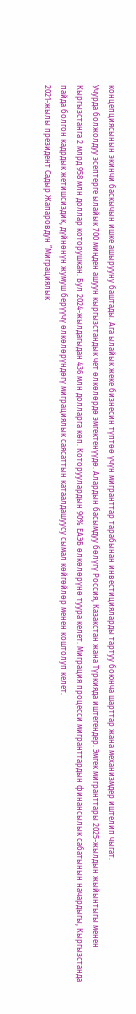концепциясынын экинчи баскычын ишке ашырууну баштады. Ага ылайык жеке бизнесин түптөө үчүн мигранттар тарабынан инвестицияларды тартуу боюнча шарттар жана механизмдер иштелип чыгат.
Учурда болжолдуу эсептерге ылайык 700 миңден ашуун кыргызстандык чет өлкөлөрдө эмгектенүүдө. Алардын басымдуу бөлүгү Россия, Казакстан жана Түркияда иштегендер. Эмгек мигранттары 2025-жылдын жыйынтыгы менен Кыргызстанга 2 млрд 958 млн доллар которушкан. Бул 2024-жылдагыдан 436 млн долларга көп. Которуулардын 90% ЕАЭБ өлкөлөрүнө туура келет. Миграция процесси мигранттардын финансылык сабатынын начардыгы, Кыргызстанда пайда болгон кадрдык жетишсиздик, дүйнөнүн жумуш берүүчү өлкөлөрүндөгү миграциялык саясаттын катаалдашуусу сымал көйгөйлөр менен коштолуп келет.
2021-жылы президент Садыр Жапаровдун ”Миграциялык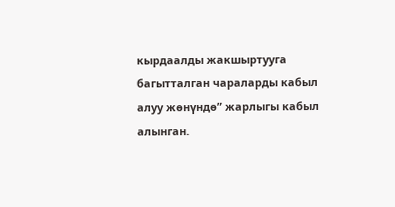кырдаалды жакшыртууга багытталган чараларды кабыл алуу жөнүндө” жарлыгы кабыл алынган.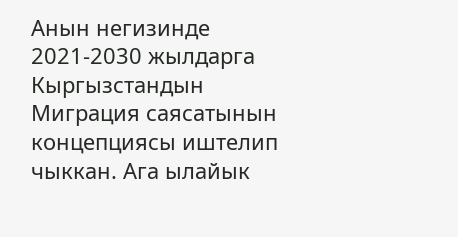Анын негизинде 2021-2030 жылдарга Кыргызстандын Миграция саясатынын концепциясы иштелип чыккан. Ага ылайык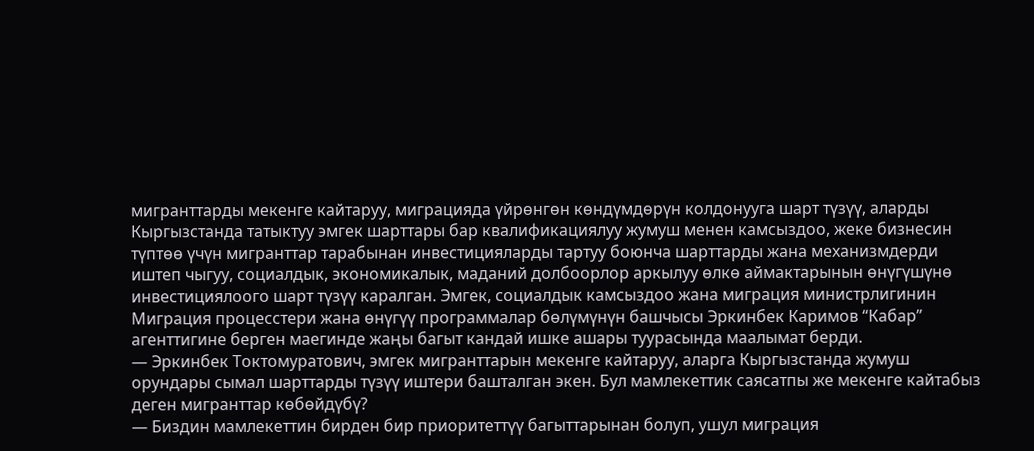мигранттарды мекенге кайтаруу, миграцияда үйрөнгөн көндүмдөрүн колдонууга шарт түзүү, аларды Кыргызстанда татыктуу эмгек шарттары бар квалификациялуу жумуш менен камсыздоо, жеке бизнесин түптөө үчүн мигранттар тарабынан инвестицияларды тартуу боюнча шарттарды жана механизмдерди иштеп чыгуу, социалдык, экономикалык, маданий долбоорлор аркылуу өлкө аймактарынын өнүгүшүнө инвестициялоого шарт түзүү каралган. Эмгек, социалдык камсыздоо жана миграция министрлигинин Миграция процесстери жана өнүгүү программалар бөлүмүнүн башчысы Эркинбек Каримов “Кабар” агенттигине берген маегинде жаңы багыт кандай ишке ашары туурасында маалымат берди.
— Эркинбек Токтомуратович, эмгек мигранттарын мекенге кайтаруу, аларга Кыргызстанда жумуш орундары сымал шарттарды түзүү иштери башталган экен. Бул мамлекеттик саясатпы же мекенге кайтабыз деген мигранттар көбөйдүбү?
— Биздин мамлекеттин бирден бир приоритеттүү багыттарынан болуп, ушул миграция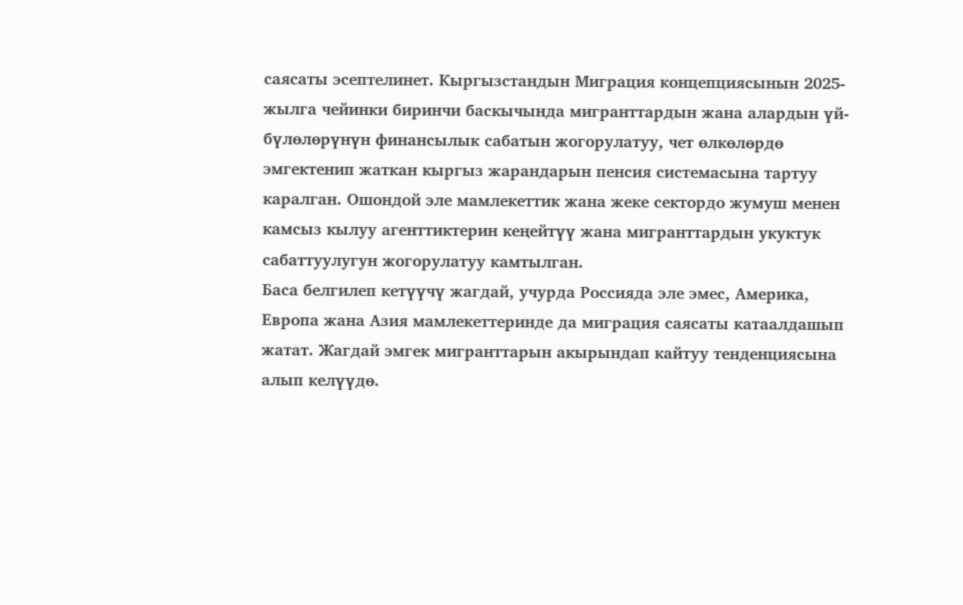саясаты эсептелинет. Кыргызстандын Миграция концепциясынын 2025-жылга чейинки биринчи баскычында мигранттардын жана алардын үй-бүлөлөрүнүн финансылык сабатын жогорулатуу, чет өлкөлөрдө эмгектенип жаткан кыргыз жарандарын пенсия системасына тартуу каралган. Ошондой эле мамлекеттик жана жеке сектордо жумуш менен камсыз кылуу агенттиктерин кеңейтүү жана мигранттардын укуктук сабаттуулугун жогорулатуу камтылган.
Баса белгилеп кетүүчү жагдай, учурда Россияда эле эмес, Америка, Европа жана Азия мамлекеттеринде да миграция саясаты катаалдашып жатат. Жагдай эмгек мигранттарын акырындап кайтуу тенденциясына алып келүүдө.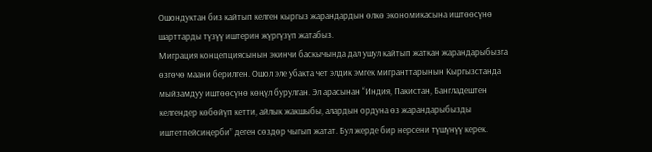Ошондуктан биз кайтып келген кыргыз жарандардын өлкө экономикасына иштөөсүнө шарттарды түзүү иштерин жүргүзүп жатабыз.
Миграция концепциясынын экинчи баскычында дал ушул кайтып жаткан жарандарыбызга өзгөчө маани берилген. Ошол эле убакта чет элдик эмгек мигранттарынын Кыргызстанда мыйзамдуу иштөөсүнө көңүл бурулган. Эл арасынан “Индия, Пакистан, Бангладештен келгендер көбөйүп кетти, айлык жакшыбы, алардын ордуна өз жарандарыбызды иштетпейсиңерби” деген сөздөр чыгып жатат. Бул жерде бир нерсени түшүнүү керек.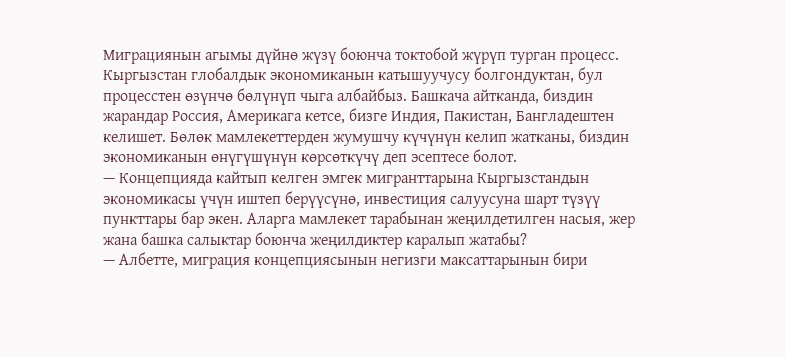Миграциянын агымы дүйнө жүзү боюнча токтобой жүрүп турган процесс. Кыргызстан глобалдык экономиканын катышуучусу болгондуктан, бул процесстен өзүнчө бөлүнүп чыга албайбыз. Башкача айтканда, биздин жарандар Россия, Америкага кетсе, бизге Индия, Пакистан, Бангладештен келишет. Бөлөк мамлекеттерден жумушчу күчүнүн келип жатканы, биздин экономиканын өнүгүшүнүн көрсөткүчү деп эсептесе болот.
— Концепцияда кайтып келген эмгек мигранттарына Кыргызстандын экономикасы үчүн иштеп берүүсүнө, инвестиция салуусуна шарт түзүү пункттары бар экен. Аларга мамлекет тарабынан жеңилдетилген насыя, жер жана башка салыктар боюнча жеңилдиктер каралып жатабы?
— Албетте, миграция концепциясынын негизги максаттарынын бири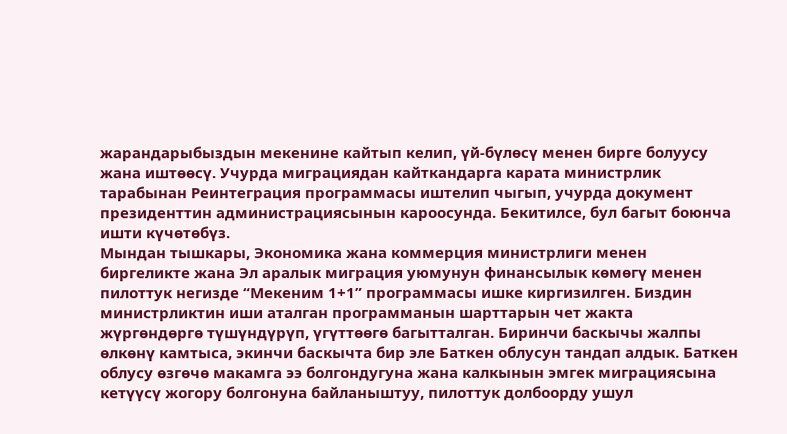жарандарыбыздын мекенине кайтып келип, үй-бүлөсү менен бирге болуусу жана иштөөсү. Учурда миграциядан кайткандарга карата министрлик тарабынан Реинтеграция программасы иштелип чыгып, учурда документ президенттин администрациясынын кароосунда. Бекитилсе, бул багыт боюнча ишти күчөтөбүз.
Мындан тышкары, Экономика жана коммерция министрлиги менен биргеликте жана Эл аралык миграция уюмунун финансылык көмөгү менен пилоттук негизде “Мекеним 1+1” программасы ишке киргизилген. Биздин министрликтин иши аталган программанын шарттарын чет жакта жүргөндөргө түшүндүрүп, үгүттөөгө багытталган. Биринчи баскычы жалпы өлкөнү камтыса, экинчи баскычта бир эле Баткен облусун тандап алдык. Баткен облусу өзгөчө макамга ээ болгондугуна жана калкынын эмгек миграциясына кетүүсү жогору болгонуна байланыштуу, пилоттук долбоорду ушул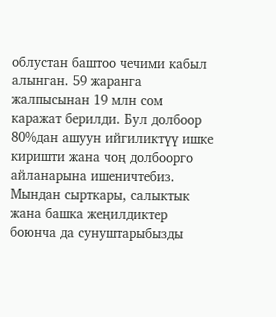облустан баштоо чечими кабыл алынган. 59 жаранга жалпысынан 19 млн сом каражат берилди. Бул долбоор 80%дан ашуун ийгиликтүү ишке киришти жана чоң долбоорго айланарына ишеничтебиз. Мындан сырткары, салыктык жана башка жеңилдиктер боюнча да сунуштарыбызды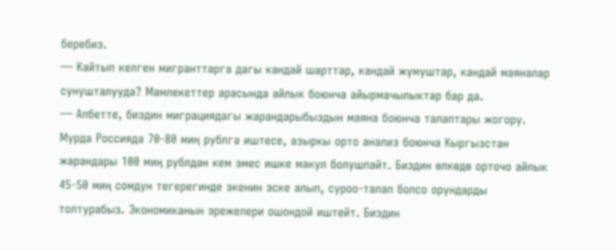беребиз.
— Кайтып келген мигранттарга дагы кандай шарттар, кандай жумуштар, кандай маяналар сунушталууда? Мамлекеттер арасында айлык боюнча айырмачылыктар бар да.
— Албетте, биздин миграциядагы жарандарыбыздын маяна боюнча талаптары жогору. Мурда Россияда 70-80 миң рублга иштесе, азыркы орто анализ боюнча Кыргызстан жарандары 100 миң рублдан кем эмес ишке макул болушпайт. Биздин өлкөдө орточо айлык 45-50 миң сомдун тегерегинде экенин эске алып, суроо-талап болсо орундарды толтурабыз. Экономиканын эрежелери ошондой иштейт. Биздин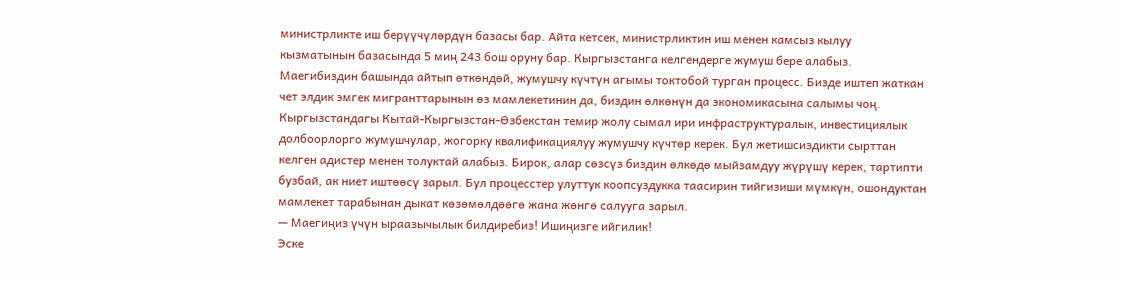министрликте иш берүүчүлөрдүн базасы бар. Айта кетсек, министрликтин иш менен камсыз кылуу кызматынын базасында 5 миң 243 бош оруну бар. Кыргызстанга келгендерге жумуш бере алабыз. Маегибиздин башында айтып өткөндөй, жумушчу күчтүн агымы токтобой турган процесс. Бизде иштеп жаткан чет элдик эмгек мигранттарынын өз мамлекетинин да, биздин өлкөнүн да экономикасына салымы чоң. Кыргызстандагы Кытай-Кыргызстан-Өзбекстан темир жолу сымал ири инфраструктуралык, инвестициялык долбоорлорго жумушчулар, жогорку квалификациялуу жумушчу күчтөр керек. Бул жетишсиздикти сырттан келген адистер менен толуктай алабыз. Бирок, алар сөзсүз биздин өлкөдө мыйзамдуу жүрүшү керек, тартипти бузбай, ак ниет иштөөсү зарыл. Бул процесстер улуттук коопсуздукка таасирин тийгизиши мүмкүн, ошондуктан мамлекет тарабынан дыкат көзөмөлдөөгө жана жөнгө салууга зарыл.
— Маегиңиз үчүн ыраазычылык билдиребиз! Ишиңизге ийгилик!
Эске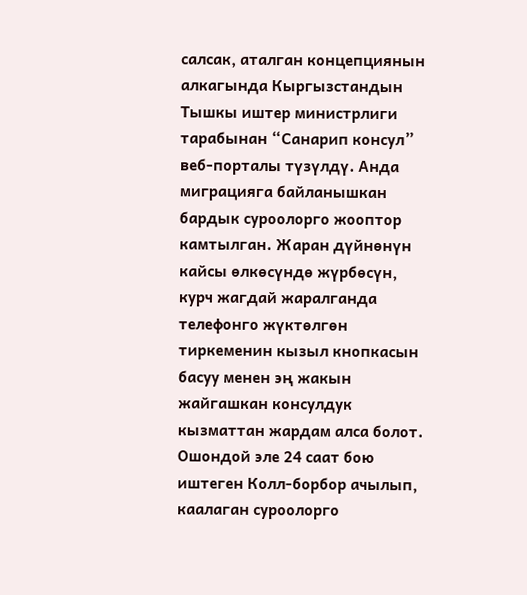салсак, аталган концепциянын алкагында Кыргызстандын Тышкы иштер министрлиги тарабынан “Санарип консул” веб-порталы түзүлдү. Анда миграцияга байланышкан бардык суроолорго жооптор камтылган. Жаран дүйнөнүн кайсы өлкөсүндө жүрбөсүн, курч жагдай жаралганда телефонго жүктөлгөн тиркеменин кызыл кнопкасын басуу менен эң жакын жайгашкан консулдук кызматтан жардам алса болот. Ошондой эле 24 саат бою иштеген Колл-борбор ачылып, каалаган суроолорго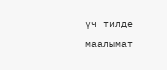үч тилде маалымат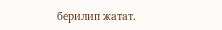берилип жатат.